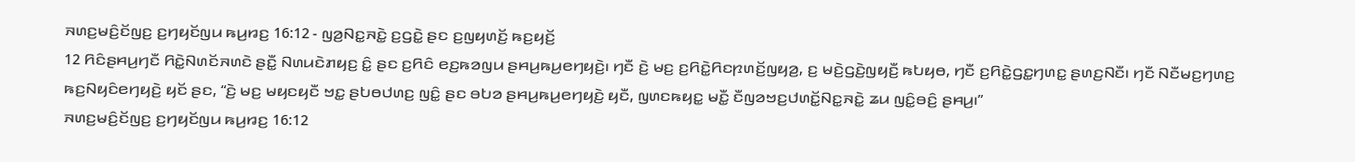ꤏꤛꤢ꤬ꤗꤢꤨ꤬ꤢꤩꤜꤢ꤬ ꤢ꤬ꤚꤟꤢꤩꤜꤣ ꤒꤣ꤬ꤙꤢ꤬ 16:12 - ꤜꤤ꤬ꤡꤢ꤭ꤏꤢꤧ꤭ ꤢ꤬ꤞꤢꤧ꤭ ꤔꤢ ꤢ꤬ꤜꤟꤛꤢꤩ꤬ ꤒꤢ꤬ꤟꤢꤩ꤬
12 ꤖꤢꤨꤔꤌꤣ꤬ꤚꤢꤪ ꤖꤢꤧ꤭ꤡꤛꤢꤩꤏꤛꤢꤧ ꤔꤢꤪ꤭ ꤡꤛꤣꤢꤧꤊꤟꤢ꤬ ꤢꤨ꤭ ꤔꤢ ꤢ꤬ꤖꤢꤨ ꤕꤢ꤬ꤒꤤꤜꤣ ꤔꤌꤣ꤬ꤒꤣ꤬ꤕꤚꤟꤢꤧ꤬꤯ ꤚꤢꤪ ꤢꤧ꤬ ꤗꤢ꤬ ꤢ꤬ꤖꤢꤧ꤭ꤖꤢꤐꤛꤢꤩ꤬ꤜꤟꤤ꤬, ꤢ꤬ ꤗꤢꤧ꤬ꤞꤢꤧ꤬ꤜꤟꤢꤪ꤬ ꤒꤝꤟꤥ, ꤚꤢꤪ ꤢ꤬ꤖꤢꤧ꤭ꤞꤢ꤭ꤚꤛꤢ꤭ ꤔꤛꤢ꤬ꤡꤢꤪ꤯ ꤚꤢꤪ ꤡꤢꤪꤗꤢ꤬ꤚꤛꤢ꤬ ꤒꤢ꤬ꤡꤟꤢꤨꤕꤚꤟꤢꤧ꤬ ꤟꤢꤩ ꤔꤢ, “ꤢꤧ꤬ ꤗꤢ꤬ ꤗꤟꤢꤟꤢꤪ ꤠꤢ꤭ ꤔꤝꤥꤓꤛꤢ꤬ ꤜꤢꤨ꤭ ꤔꤢ ꤋꤝꤤ ꤔꤌꤣ꤬ꤒꤣ꤬ꤕꤚꤟꤢꤧ꤬ ꤟꤢꤪ, ꤜꤛꤢꤒꤟꤢ꤭ ꤗꤢꤪ꤭ ꤢꤪꤜꤤꤠꤢ꤬ꤓꤛꤢꤩ꤭ꤡꤢ꤭ꤏꤢꤧ꤭ ꤘꤣ ꤜꤢꤨ꤭ꤋꤢꤨ꤬ ꤔꤌꤣ꤬꤯”
ꤏꤛꤢ꤬ꤗꤢꤨ꤬ꤢꤩꤜꤢ꤬ ꤢ꤬ꤚꤟꤢꤩꤜꤣ ꤒꤣ꤬ꤙꤢ꤬ 16:12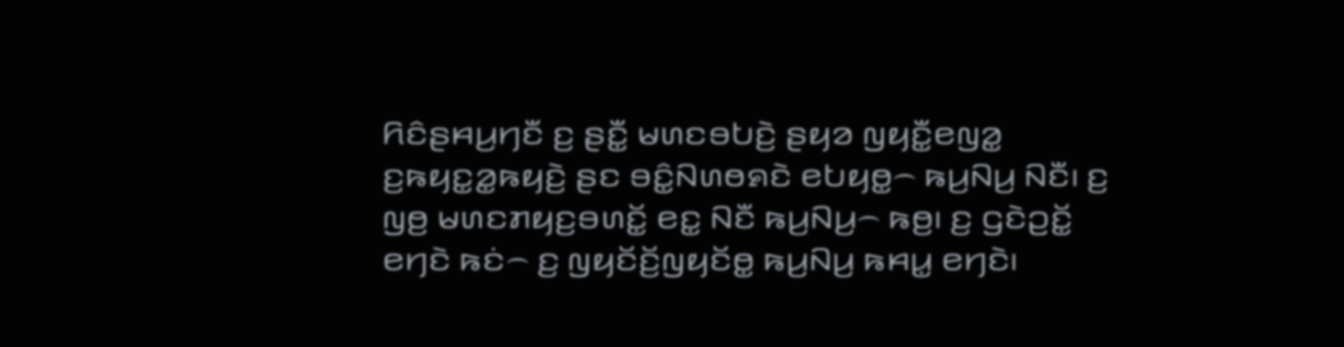ꤖꤢꤨꤔꤌꤣ꤬ꤚꤢꤪ ꤢ꤬ ꤔꤢꤪ꤭ ꤗꤛꤢꤋꤝꤢꤧ꤬ ꤔꤟꤤ ꤜꤟꤢꤪ꤭ꤕꤜꤤ꤭ ꤢ꤬ꤒꤟꤢ꤭ꤤ꤭ꤒꤟꤢꤧ꤬ ꤔꤢ ꤋꤢꤨ꤭ꤡꤛꤥꤎꤢꤧ ꤕꤝꤟꤥ꤭꤮ ꤒꤣ꤬ꤡꤣ꤬ ꤡꤢꤪ꤯ ꤢ꤬ ꤜꤥ꤬ ꤗꤛꤢꤊꤟꤢ꤬ꤋꤛꤢꤩ꤭ ꤕꤢ꤭ ꤡꤢꤪ ꤒꤣ꤬ꤡꤣ꤬꤮ ꤒꤥ꤬꤯ ꤢ꤬ ꤞꤢꤧꤑꤢꤩ꤭ ꤕꤚꤢꤧ ꤒꤢꤦ꤮ ꤢ꤬ ꤜꤟꤢꤩꤢꤩ꤬ꤜꤟꤢꤩꤥ꤭ ꤒꤣ꤬ꤡꤣ꤬ ꤒꤌꤣ꤭ ꤕꤚꤢꤧ꤯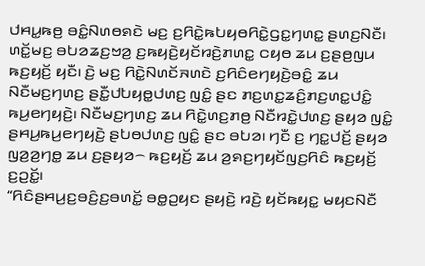ꤓꤌꤣ꤭ꤒꤥ꤬ ꤋꤢꤨ꤭ꤡꤛꤥꤎꤢꤧ ꤗꤢ꤬ ꤢ꤬ꤖꤢꤧ꤭ꤒꤝꤟꤥꤖꤢꤧ꤭ꤞꤢ꤭ꤚꤛꤢ꤭ ꤔꤛꤢ꤬ꤡꤢꤪ꤯
ꤛꤢꤩ꤭ꤗꤢ꤬ ꤋꤝꤤꤘꤢ꤬ꤠꤤ꤬ ꤢ꤬ꤒꤟꤢꤧ꤬ꤟꤢꤩꤙꤢꤧ꤬ꤊꤛꤢ꤭ ꤍꤟꤥ ꤘꤣ ꤢ꤬ꤔꤥ꤬ꤜꤣ ꤒꤢ꤬ꤟꤢꤩ꤬ ꤟꤢꤪ꤯ ꤢꤧ꤬ ꤗꤢ꤬ ꤖꤢꤧ꤭ꤡꤛꤢꤩꤏꤛꤢꤧ ꤢ꤬ꤖꤢꤨꤕꤚꤟꤢꤧ꤬ꤋꤢꤨ꤭ ꤘꤣ ꤡꤢꤪꤗꤢ꤬ꤚꤛꤢ꤬ ꤔꤢꤪ꤭ꤓꤝꤟꤥ꤭ꤓꤛꤢ꤬ ꤜꤢꤨ꤭ ꤔꤢ ꤊꤢ꤬ꤛꤢ꤭ꤘꤢꤨ꤬ꤊꤢ꤬ꤛꤢ꤭ꤓꤢꤨ꤭ ꤒꤣ꤬ꤕꤚꤟꤢꤧ꤬꤯ ꤡꤢꤪꤗꤢ꤬ꤚꤛꤢ꤬ ꤘꤣ ꤖꤢꤧ꤭ꤛꤢ꤬ꤊꤥ꤬ ꤡꤢꤪꤙꤢꤧ꤭ꤓꤛꤢ꤬ ꤔꤟꤤ ꤜꤢꤨ꤭ ꤔꤌꤣ꤬ꤒꤣ꤬ꤕꤚꤟꤢꤧ꤬ ꤔꤝꤥꤓꤛꤢ꤬ ꤜꤢꤨ꤭ ꤔꤢ ꤋꤝꤤ꤯ ꤚꤢꤪ ꤢ꤬ ꤚꤢ꤭ꤓꤢꤩ꤬ ꤔꤟꤤ ꤜꤤ꤬ꤤ꤬ꤚꤥ꤭ ꤘꤣ ꤢ꤬ꤔꤟꤤ꤮ ꤒꤢ꤬ꤟꤢꤩ꤬ ꤘꤣ ꤤ꤬ꤎꤢ꤬ꤚꤟꤢꤩꤜꤢ꤬ꤖꤢꤨ ꤒꤢ꤬ꤟꤢꤩ꤬ ꤢ꤬ꤑꤢꤩ꤭꤯
“ꤖꤢꤨꤔꤌꤣ꤬ꤢ꤬ꤋꤢꤨ꤬ꤢ꤬ꤋꤛꤢꤩ꤭ ꤋꤥ꤭ꤑꤟꤢ ꤔꤟꤢꤧ꤬ ꤙꤢꤧ꤬ ꤟꤢꤩꤒꤟꤢ꤭ ꤗꤟꤢꤡꤢꤪ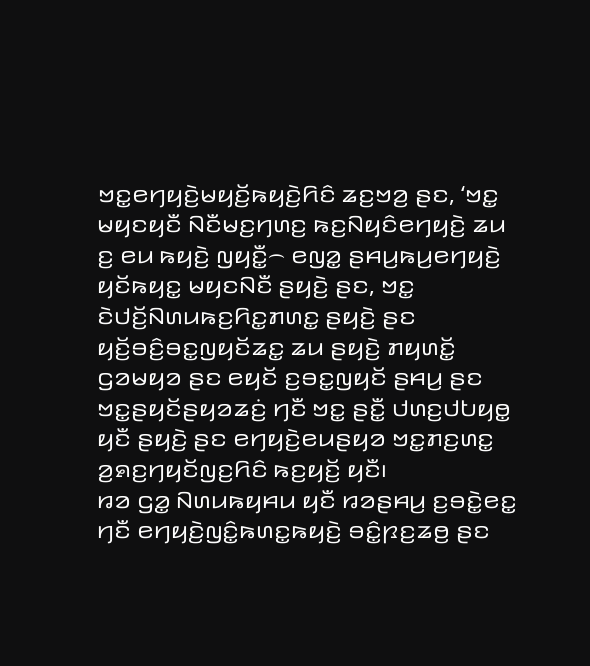ꤠꤢ꤭ꤕꤚꤟꤢꤧ꤬ꤗꤟꤢꤩ꤬ꤒꤟꤢꤧ꤬ꤖꤢꤨ ꤘꤢ꤬ꤠꤤ꤬ ꤔꤢ, ‘ꤠꤢ꤭ ꤗꤟꤢꤟꤢꤪ ꤡꤢꤪꤗꤢ꤬ꤚꤛꤢ꤬ ꤒꤢ꤬ꤡꤟꤢꤨꤕꤚꤟꤢꤧ꤬ ꤘꤣ ꤢ꤬ ꤕꤣ ꤒꤟꤢꤧ꤬ ꤜꤟꤢꤪ꤭꤮ ꤕꤜꤤ꤭ ꤔꤌꤣ꤬ꤒꤣ꤬ꤕꤚꤟꤢꤧ꤬ ꤟꤢꤩꤒꤟꤢ꤭ ꤗꤟꤢꤡꤢꤪ ꤔꤟꤢꤧ꤬ ꤔꤢ, ꤠꤢ꤭ ꤢꤧꤓꤢꤩ꤬ꤡꤛꤣꤒꤢ꤬ꤖꤢ꤭ꤊꤛꤢ꤭ ꤔꤟꤢꤧ꤬ ꤔꤢ ꤟꤢꤩ꤬ꤋꤢꤨ꤬ꤋꤢ꤭ꤜꤟꤢꤩꤘꤢ꤭ ꤘꤣ ꤔꤟꤢꤧ꤬ ꤊꤟꤛꤢꤩ꤭ ꤞꤤꤗꤟꤤ ꤔꤢ ꤕꤟꤢꤩ ꤢ꤬ꤋꤢ꤭ꤜꤟꤢꤩ ꤔꤌꤣ꤬ ꤔꤢ ꤠꤢ꤭ꤔꤟꤢꤩꤔꤟꤤꤘꤢꤦ꤬ ꤚꤢꤪ ꤠꤢ꤭ ꤔꤢꤪ꤭ ꤓꤛꤢ꤬ꤓꤝꤟꤥ꤭ ꤟꤢꤪ ꤔꤟꤢꤧ꤬ ꤔꤢ ꤕꤚꤟꤢꤧ꤬ꤕꤣꤔꤟꤤ ꤠꤢ꤭ꤊꤢ꤬ꤛꤢ꤭ ꤤ꤬ꤎꤢ꤬ꤚꤟꤢꤩꤜꤢ꤬ꤖꤢꤨ ꤒꤢ꤬ꤟꤢꤩ꤬ ꤟꤢꤪ꤯
ꤙꤤ ꤞꤤ꤭ ꤡꤛꤣꤒꤟꤌꤣ ꤟꤢꤪ ꤙꤤꤔꤌꤣ꤬ ꤢ꤬ꤋꤢꤧ꤭ꤕꤢ꤭ ꤚꤢꤪ ꤕꤚꤟꤢꤧ꤬ꤜꤢꤨ꤭ꤒꤛꤢ꤭ꤒꤟꤢꤧ꤬ ꤋꤢꤨ꤭ꤐꤢ꤬ꤘꤥ꤬ ꤔꤢ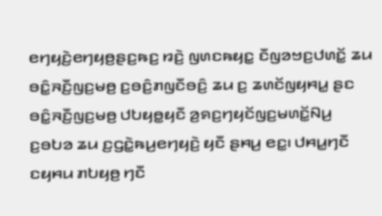ꤕꤚꤟꤢꤧ꤬ꤕꤚꤟꤥ꤬ꤔꤢ꤬ꤒꤢ꤬ ꤙꤢꤧ꤬ ꤜꤛꤢꤒꤟꤢ꤭ ꤢꤪꤜꤤꤠꤢ꤬ꤓꤛꤢꤩ꤭ ꤘꤣ ꤋꤢꤨ꤭ꤏꤢꤪ꤬ꤜꤢ꤬ꤗꤥ꤬ ꤢ꤬ꤋꤢꤨ꤬ꤊꤜꤢꤪꤋꤢꤨ꤬ ꤘꤣ ꤢ꤬ ꤘꤛꤢꤩꤜꤟꤌꤣ꤭ ꤔꤢ ꤋꤢꤨ꤭ꤏꤢꤪ꤬ꤜꤢ꤬ꤗꤥ꤬ ꤓꤝꤟꤥ꤭ꤟꤢꤪ ꤤ꤬ꤎꤢ꤬ꤚꤟꤢꤩꤜꤢ꤬ꤗꤛꤢꤩ꤭ꤡꤣ꤬ ꤢ꤬ꤋꤝꤤ ꤘꤣ ꤢ꤬ꤞꤢꤧ꤭ꤒꤣ꤬ꤕꤚꤟꤢꤧ꤬ ꤟꤢꤪ ꤔꤌꤣ꤬ ꤕꤢ꤭꤯ ꤓꤌꤣ꤭ꤚꤢꤪ ꤢꤟꤌꤣ ꤊꤝꤟꤥ꤬ ꤚꤢꤪ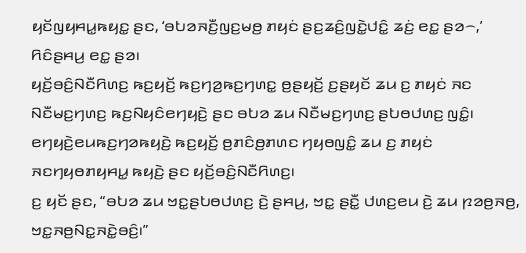ꤟꤢꤩꤜꤟꤌꤣ꤭ꤒꤟꤢ꤭ ꤔꤢ, ‘ꤋꤝꤤꤏꤢꤪ꤬ꤜꤢ꤬ꤗꤥ꤬ ꤊꤟꤢꤦ ꤔꤢ꤬ꤘꤢꤨ꤬ꤜꤢꤧ꤭ꤓꤢꤨ꤭ ꤘꤢꤦ꤬ ꤕꤢ꤭ ꤔꤤ꤮,’ ꤖꤢꤨꤔꤌꤣ꤬ ꤕꤢ꤭ ꤔꤤ꤯
ꤟꤢꤩ꤬ꤋꤢꤨ꤬ꤡꤢꤪꤖꤛꤢ꤬ ꤒꤢ꤬ꤟꤢꤩ꤬ ꤒꤢ꤬ꤚꤤ꤬ꤒꤢ꤬ꤚꤛꤢ꤭ ꤥ꤬ꤔꤟꤢꤩ꤬ ꤢ꤬ꤔꤟꤢꤩ ꤘꤣ ꤢ꤬ ꤊꤟꤢꤦ ꤏꤢ ꤡꤢꤪꤗꤢ꤬ꤚꤛꤢ꤬ ꤒꤢ꤬ꤡꤟꤢꤨꤕꤚꤟꤢꤧ꤬ ꤔꤢ ꤋꤝꤤ ꤘꤣ ꤡꤢꤪꤗꤢ꤬ꤚꤛꤢ꤬ ꤔꤝꤥꤓꤛꤢ꤬ ꤜꤢꤨ꤭꤯ ꤕꤚꤟꤢꤧ꤬ꤕꤣꤒꤢ꤬ꤚꤤꤒꤟꤢꤧ꤬ ꤒꤢ꤬ꤟꤢꤩ꤬ ꤥ꤬ꤊꤢꤨꤥ꤬ꤊꤛꤢ ꤚꤟꤥꤜꤢꤨ꤭ ꤘꤣ ꤢ꤬ ꤊꤟꤢꤦ ꤏꤢꤚꤟꤥꤊꤟꤌꤣ꤭ ꤒꤟꤢꤧ꤬ ꤔꤢ ꤟꤢꤩ꤬ꤋꤢꤨ꤬ꤡꤢꤪꤖꤛꤢ꤬꤯
ꤢ꤬ ꤟꤢꤩ ꤔꤢ, “ꤋꤝꤤ ꤘꤣ ꤠꤢ꤭ꤔꤝꤥꤓꤛꤢ꤬ ꤢꤧ꤬ ꤔꤌꤣ꤬, ꤠꤢ꤭ ꤔꤢꤪ꤭ ꤓꤛꤢ꤬ꤕꤣ ꤢꤧ꤬ ꤘꤣ ꤐꤤꤥ꤬ꤏꤥ꤬, ꤠꤢ꤭ꤏꤥ꤬ꤡꤢ꤭ꤏꤢꤧ꤭ꤋꤢꤨ꤬꤯”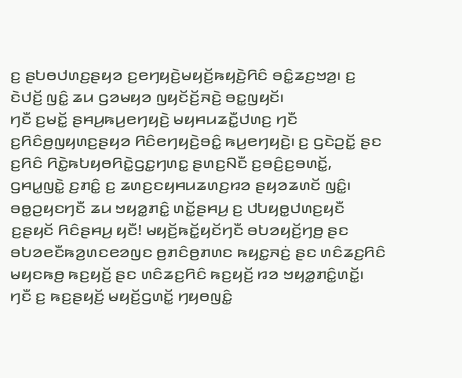ꤢ꤬ ꤔꤝꤥꤓꤛꤢ꤬ꤔꤟꤤ ꤢ꤬ꤕꤚꤟꤢꤧ꤬ꤗꤟꤢꤩ꤬ꤒꤟꤢꤧ꤬ꤖꤢꤨ ꤋꤢꤨ꤭ꤘꤢ꤬ꤠꤤ꤬꤯ ꤢ꤬ ꤢꤧꤓꤢꤩ꤬ ꤜꤢꤨ꤭ ꤘꤣ ꤞꤤꤗꤟꤤ ꤜꤟꤢꤩꤢꤩ꤬ꤏꤢꤧ꤬ ꤋꤢ꤭ꤜꤟꤢꤩ꤯
ꤚꤢꤪ ꤢ꤬ꤗꤢꤩ꤭ ꤔꤌꤣ꤬ꤒꤣ꤬ꤕꤚꤟꤢꤧ꤬ ꤗꤟꤌꤣꤘꤢꤪ꤭ꤓꤛꤢ꤬ ꤚꤢꤪ ꤢ꤬ꤖꤢꤨꤥ꤬ꤜꤟꤛꤢ꤬ꤔꤟꤤ ꤖꤢꤨꤕꤚꤟꤢꤧ꤬ꤋꤢꤨ꤭ ꤒꤣ꤬ꤕꤚꤟꤢꤧ꤬꤯ ꤢ꤬ ꤞꤢꤧꤑꤢꤩ꤭ ꤔꤢ ꤢ꤬ꤖꤢꤨ ꤖꤢꤧ꤭ꤒꤝꤟꤥꤖꤢꤧ꤭ꤞꤢ꤭ꤚꤛꤢ꤭ ꤔꤛꤢ꤬ꤡꤢꤪ ꤢ꤬ꤋꤢꤨ꤬ꤢ꤬ꤋꤛꤢꤩ꤭, ꤞꤌꤣ꤭ꤜꤢꤧ꤭ ꤢ꤬ꤊꤢꤨ꤭ ꤢ꤬ ꤘꤛꤢ꤬ꤢꤟꤌꤣꤘꤛꤢ꤬ꤙꤤ ꤔꤟꤤꤘꤛꤢꤩ ꤜꤢꤨ꤭꤯
ꤋꤥ꤭ꤑꤟꤢꤚꤢꤪ ꤘꤣ ꤠꤟꤤ꤭ꤊꤢꤨ꤭ ꤛꤢꤩ꤭ꤔꤌꤣ꤬ ꤢ꤬ ꤓꤝꤟꤥ꤭ꤓꤛꤢ꤬ꤟꤢꤪ ꤢ꤬ꤔꤟꤢꤩ ꤖꤢꤨꤔꤌꤣ꤬ ꤟꤢꤪ! ꤗꤟꤢꤩ꤬ꤒꤢꤩ꤭ꤟꤢꤩꤚꤢꤪ ꤋꤝꤤꤟꤢꤩ꤬ꤚꤥ꤬ ꤔꤢ ꤋꤝꤤꤕꤢꤪꤒꤤ꤬ꤛꤢꤕꤤꤜꤢ ꤥ꤬ꤊꤢꤨꤥ꤬ꤊꤛꤢ ꤒꤟꤢ꤭ꤏꤢꤦ꤬ ꤔꤢ ꤛꤢꤨꤘꤢ꤬ꤖꤢꤨ ꤗꤟꤢꤒꤥ꤬ ꤒꤢ꤬ꤟꤢꤩ꤬ ꤔꤢ ꤛꤢꤨꤘꤢ꤬ꤖꤢꤨ ꤒꤢ꤬ꤟꤢꤩ꤬ ꤙꤤ ꤠꤟꤤ꤭ꤊꤢꤨ꤭ꤛꤢꤩ꤭꤯ ꤚꤢꤪ ꤢ꤬ ꤒꤢ꤬ꤔꤟꤢꤩ꤬ ꤗꤟꤢꤩ꤬ꤞꤛꤢꤩ꤭ ꤚꤟꤥꤜꤢꤨ꤭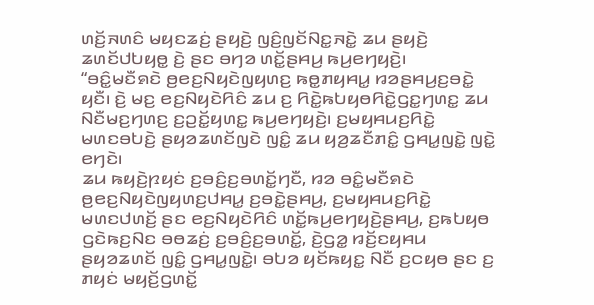ꤛꤢꤩ꤬ꤏꤛꤢꤨ ꤗꤟꤢꤘꤢꤦ꤬ ꤔꤟꤢꤧ꤬ ꤜꤢꤨ꤬ꤜꤢꤩꤡꤢ꤭ꤏꤢꤧ꤭ ꤘꤣ ꤔꤟꤢꤧ꤬ ꤘꤛꤢꤩꤓꤝꤟꤥ꤭ ꤢꤧ꤬ ꤔꤢ ꤋꤚꤤ ꤛꤢꤩ꤭ꤔꤌꤣ꤬ ꤒꤣ꤬ꤕꤚꤟꤢꤧ꤬꤯
“ꤋꤢꤨ꤭ꤗꤢꤪꤎꤢꤧ ꤥ꤬ꤕꤢ꤬ꤡꤟꤢꤧꤜꤟꤛꤢ꤬ ꤒꤥ꤭ꤊꤟꤌꤣ꤭ ꤙꤤꤔꤌꤣ꤬ꤢ꤬ꤋꤢꤧ꤭ ꤟꤢꤪ꤯ ꤢꤧ꤬ ꤗꤢ꤬ ꤕꤢ꤬ꤡꤟꤢꤧꤖꤢꤨ ꤘꤣ ꤢ꤬ ꤖꤢꤧ꤭ꤒꤝꤟꤥꤖꤢꤧ꤭ꤞꤢ꤭ꤚꤛꤢ꤭ ꤘꤣ ꤡꤢꤪꤗꤢ꤬ꤚꤛꤢ꤬ ꤢ꤬ꤑꤢꤩ꤭ꤟꤛꤢ꤭ ꤒꤣ꤬ꤕꤚꤟꤢꤧ꤬꤯ ꤢ꤬ꤗꤟꤌꤣꤢ꤬ꤖꤢꤧ꤭ ꤗꤛꤢꤋꤝꤢꤧ꤬ ꤔꤟꤤꤘꤛꤢꤩꤜꤢꤧ ꤜꤢꤨ꤭ ꤘꤣ ꤟꤤ꤬ꤘꤢꤪꤊꤢꤨ꤭ ꤞꤌꤣ꤭ꤜꤢꤧ꤭ ꤜꤢꤧ꤭ ꤕꤚꤢꤧ꤯
ꤘꤣ ꤒꤟꤢꤧ꤬ꤐꤟꤢꤦ ꤢ꤬ꤋꤢꤨ꤬ꤢ꤬ꤋꤛꤢꤩ꤭ꤚꤢꤪ, ꤙꤤ ꤋꤢꤨ꤭ꤗꤢꤪꤎꤢꤧ ꤥ꤬ꤕꤢ꤬ꤡꤟꤢꤧꤜꤟꤛꤢ꤬ꤓꤌꤣ꤭ ꤢ꤬ꤋꤢꤧ꤭ꤔꤌꤣ꤬, ꤢ꤬ꤗꤟꤌꤣꤢ꤬ꤖꤢꤧ꤭ ꤗꤛꤢꤓꤛꤢꤩ꤬ ꤔꤢ ꤕꤢ꤬ꤡꤟꤢꤧꤖꤢꤨ ꤛꤢꤩ꤭ꤒꤣ꤬ꤕꤚꤟꤢꤧ꤬ꤔꤌꤣ꤬, ꤢ꤬ꤒꤝꤟꤥ ꤞꤢꤧꤒꤢ꤬ꤡꤢ ꤋꤥꤘꤢꤦ꤬ ꤢ꤬ꤋꤢꤨ꤬ꤢ꤬ꤋꤛꤢꤩ꤭, ꤢꤧ꤬ꤞꤤ꤭ ꤙꤢꤩ꤬ꤢꤟꤌꤣ ꤔꤟꤤꤘꤛꤢꤩ ꤜꤢꤨ꤭ ꤞꤌꤣ꤭ꤜꤢꤧ꤭꤯ ꤋꤝꤤ ꤟꤢꤩꤒꤟꤢ꤭ ꤡꤢꤪ ꤢ꤬ꤍꤟꤥ ꤔꤢ ꤢ꤬ ꤊꤟꤢꤦ ꤗꤟꤢꤩ꤬ꤞꤛꤢꤩ꤭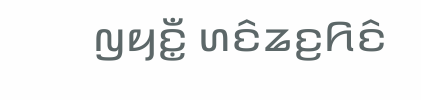ꤜꤟꤢꤪ꤭ ꤛꤢꤨꤘꤢ꤬ꤖꤢꤨ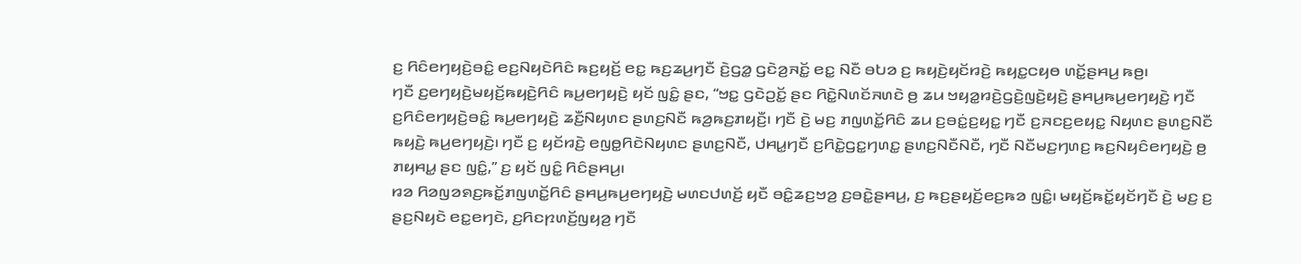ꤢ꤬ ꤖꤢꤨꤕꤚꤟꤢꤧ꤬ꤋꤢꤨ꤭ ꤕꤢ꤬ꤡꤟꤢꤧꤖꤢꤨ ꤒꤢ꤬ꤟꤢꤩ꤬ ꤕꤢ꤭ ꤒꤢ꤬ꤘꤣ꤬ꤚꤢꤪ ꤢꤧ꤬ꤞꤤ꤭ ꤞꤢꤧꤤ꤬ꤏꤢꤩ꤭ ꤕꤢ꤭ ꤡꤢꤪ ꤋꤝꤤ ꤢ꤬ ꤒꤟꤢꤧ꤬ꤟꤢꤩꤙꤢꤧ꤬ ꤒꤟꤢ꤭ꤍꤟꤥ ꤛꤢꤩ꤭ꤔꤌꤣ꤬ ꤒꤥ꤬꤯
ꤚꤢꤪ ꤢ꤬ꤕꤚꤟꤢꤧ꤬ꤗꤟꤢꤩ꤬ꤒꤟꤢꤧ꤬ꤖꤢꤨ ꤒꤣ꤬ꤕꤚꤟꤢꤧ꤬ ꤟꤢꤩ ꤜꤢꤨ꤭ ꤔꤢ, “ꤠꤢ꤭ ꤞꤢꤧꤑꤢꤩ꤭ ꤔꤢ ꤖꤢꤧ꤭ꤡꤛꤢꤩꤏꤛꤢꤧ ꤥ꤬ ꤘꤣ ꤠꤟꤤ꤭ꤙꤢꤧ꤬ꤞꤢꤧ꤬ꤜꤢꤧ꤬ꤟꤢꤧ꤬ ꤔꤌꤣ꤬ꤒꤣ꤬ꤕꤚꤟꤢꤧ꤬ ꤚꤢꤪ ꤢ꤬ꤖꤢꤨꤕꤚꤟꤢꤧ꤬ꤋꤢꤨ꤭ ꤒꤣ꤬ꤕꤚꤟꤢꤧ꤬ ꤘꤢꤪ꤬ꤡꤟꤛꤢ ꤔꤛꤢ꤬ꤡꤢꤪ ꤒꤤ꤬ꤒꤢ꤬ꤊꤟꤢꤪ꤬꤯ ꤚꤢꤪ ꤢꤧ꤬ ꤗꤢ꤬ ꤊꤜꤛꤢꤩ꤭ꤖꤢꤨ ꤘꤣ ꤢ꤬ꤋꤢꤦ꤭ꤢ꤬ꤟꤢ꤭ ꤚꤢꤪ ꤢ꤬ꤏꤢꤢ꤬ꤕꤟꤢ꤭ ꤡꤟꤛꤢ ꤔꤛꤢ꤬ꤡꤢꤪ ꤒꤟꤢꤧ꤬ ꤒꤣ꤬ꤕꤚꤟꤢꤧ꤬꤯ ꤚꤢꤪ ꤢ꤬ ꤟꤢꤩꤙꤢꤧ꤬ ꤕꤜꤥ꤭ꤖꤢꤧꤡꤟꤛꤢ ꤔꤛꤢ꤬ꤡꤢꤪ, ꤓꤌꤣ꤭ꤚꤢꤪ ꤢ꤬ꤖꤢꤧ꤭ꤞꤢ꤭ꤚꤛꤢ꤭ ꤔꤛꤢ꤬ꤡꤢꤪꤡꤢꤪ, ꤚꤢꤪ ꤡꤢꤪꤗꤢ꤬ꤚꤛꤢ꤬ ꤒꤢ꤬ꤡꤟꤢꤨꤕꤚꤟꤢꤧ꤬ ꤥ꤬ ꤊꤟꤌꤣ꤭ ꤔꤢ ꤜꤢꤨ꤭,” ꤢ꤬ ꤟꤢꤩ ꤜꤢꤨ꤭ ꤖꤢꤨꤔꤌꤣ꤬꤯
ꤙꤤ ꤖꤤꤜꤤꤎꤢ꤬ꤒꤢꤩ꤭ꤊꤜꤛꤢꤩ꤭ꤖꤢꤨ ꤔꤌꤣ꤬ꤒꤣ꤬ꤕꤚꤟꤢꤧ꤬ ꤗꤛꤢꤓꤛꤢꤩ꤬ ꤟꤢꤪ ꤋꤢꤨ꤭ꤘꤢ꤬ꤠꤤ꤬ ꤢ꤬ꤋꤢꤧ꤭ꤔꤌꤣ꤬, ꤢ꤬ ꤒꤢ꤬ꤔꤟꤢꤩ꤬ꤕꤢ꤬ꤒꤤ ꤜꤢꤨ꤭꤯ ꤗꤟꤢꤩ꤬ꤒꤢꤩ꤭ꤟꤢꤩꤚꤢꤪ ꤢꤧ꤬ ꤗꤢ꤬ ꤢ꤬ ꤔꤢ꤬ꤡꤟꤢꤧ ꤕꤢ꤭ꤕꤚꤢꤧ, ꤢ꤬ꤖꤢꤐꤛꤢꤩ꤬ꤜꤟꤤ꤬ ꤚꤢꤪ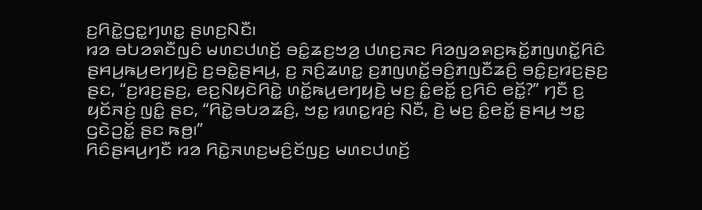ꤢ꤬ꤖꤢꤧ꤭ꤞꤢ꤭ꤚꤛꤢ꤭ ꤔꤛꤢ꤬ꤡꤢꤪ꤯
ꤙꤤ ꤋꤝꤤꤎꤢꤪꤜꤢꤨ ꤗꤛꤢꤓꤛꤢꤩ꤬ ꤋꤢꤨ꤭ꤘꤢ꤬ꤠꤤ꤬ ꤓꤛꤢ꤬ꤏꤢ ꤖꤤꤜꤤꤎꤢ꤬ꤒꤢꤩ꤭ꤊꤜꤛꤢꤩ꤭ꤖꤢꤨ ꤔꤌꤣ꤬ꤒꤣ꤬ꤕꤚꤟꤢꤧ꤬ ꤢ꤬ꤋꤢꤧ꤭ꤔꤌꤣ꤬, ꤢ꤬ ꤏꤢꤨ꤬ꤘꤛꤢ꤭ ꤢ꤬ꤊꤜꤛꤢꤩ꤭ꤋꤢꤨ꤬ꤊꤜꤢꤪꤘꤢꤨ꤬ ꤋꤢꤨ꤭ꤢ꤬ꤙꤢ꤬ꤔꤢ꤬ ꤔꤢ, “ꤢ꤬ꤙꤢ꤬ꤔꤢ꤬, ꤕꤢ꤬ꤡꤟꤢꤧꤖꤢꤧ꤭ ꤛꤢꤩ꤭ꤒꤣ꤬ꤕꤚꤟꤢꤧ꤬ ꤗꤢ꤬ ꤢꤨ꤭ꤕꤢꤩ꤭ ꤢ꤬ꤖꤢꤨ ꤕꤢꤩ꤭?” ꤚꤢꤪ ꤢ꤬ ꤟꤢꤩꤏꤢꤦ꤬ ꤜꤢꤨ꤭ ꤔꤢ, “ꤖꤢꤧ꤭ꤋꤝꤤꤘꤢꤨ꤬, ꤠꤢ꤭ ꤙꤛꤢ꤭ꤙꤢꤦ꤬ ꤡꤢꤪ, ꤢꤧ꤬ ꤗꤢ꤬ ꤢꤨ꤭ꤕꤢꤩ꤭ ꤔꤌꤣ꤬ ꤠꤢ꤭ ꤞꤢꤧꤑꤢꤩ꤭ ꤔꤢ ꤒꤥ꤬꤯”
ꤖꤢꤨꤔꤌꤣ꤬ꤚꤢꤪ ꤙꤤ ꤖꤢꤧ꤭ꤏꤛꤢ꤬ꤗꤢꤨ꤬ꤢꤩꤜꤢ꤬ ꤗꤛꤢꤓꤛꤢꤩ꤬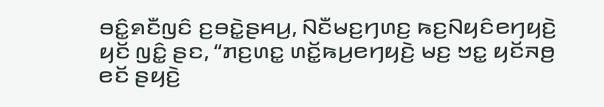ꤋꤢꤨ꤭ꤎꤢꤪꤜꤢꤨ ꤢ꤬ꤋꤢꤧ꤭ꤔꤌꤣ꤬, ꤡꤢꤪꤗꤢ꤬ꤚꤛꤢ꤬ ꤒꤢ꤬ꤡꤟꤢꤨꤕꤚꤟꤢꤧ꤬ ꤟꤢꤩ ꤜꤢꤨ꤭ ꤔꤢ, “ꤊꤢ꤬ꤛꤢ꤭ ꤛꤢꤩ꤭ꤒꤣ꤬ꤕꤚꤟꤢꤧ꤬ ꤗꤢ꤬ ꤠꤢ꤭ ꤟꤢꤩꤏꤥ꤬ ꤕꤢꤩ ꤔꤟꤢꤧ꤬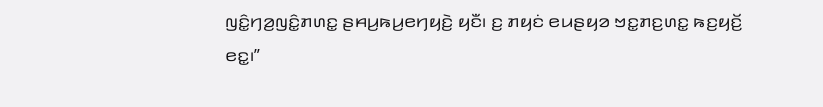ꤜꤢꤨ꤭ꤚꤤ꤬ꤜꤢꤨ꤭ꤊꤛꤢ꤭ ꤔꤌꤣ꤬ꤒꤣ꤬ꤕꤚꤟꤢꤧ꤬ ꤟꤢꤪ꤯ ꤢ꤬ ꤊꤟꤢꤦ ꤕꤣꤔꤟꤤ ꤠꤢ꤭ꤊꤢ꤬ꤛꤢ꤭ ꤒꤢ꤬ꤟꤢꤩ꤬ ꤕꤢ꤭꤯”